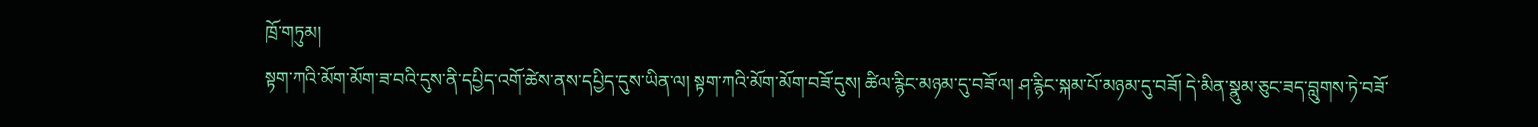ཁྲོ་གཏུམ།
སྟག་ཀའི་མོག་མོག་ཟ་བའི་དུས་ནི་དཔྱིད་འགོ་ཚེས་ནས་དཔྱིད་དུས་ཡིན་ལ། སྟག་ཀའི་མོག་མོག་བཟོ་དུས། ཚིལ་རྙིང་མཉམ་དུ་བཟོ་ལ། ཤ་རྙིང་སྐམ་པོ་མཉམ་དུ་བཟོ། དེ་མིན་སྣུམ་ཅུང་ཟད་བླུགས་ཏེ་བཟོ་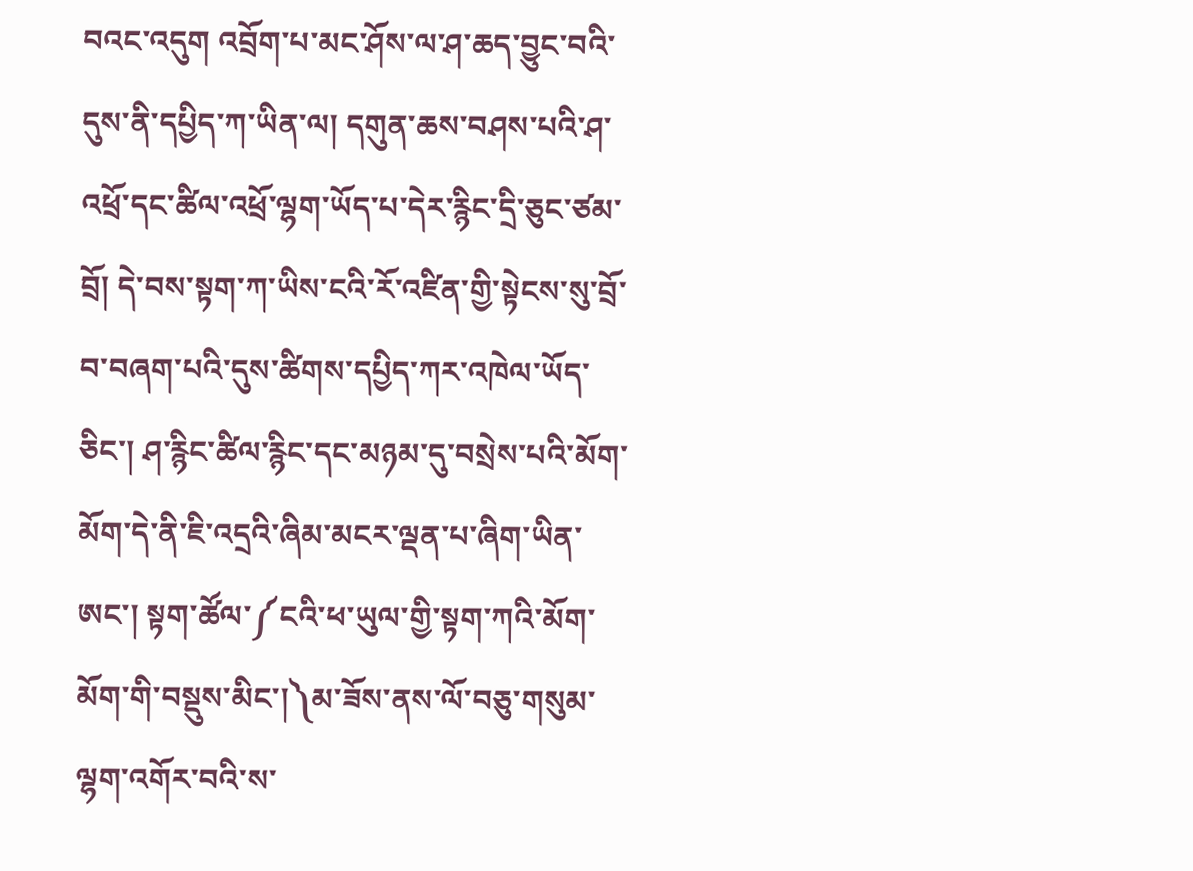བའང་འདུག འབྲོག་པ་མང་ཤོས་ལ་ཤ་ཆད་བྱུང་བའི་དུས་ནི་དཔྱིད་ཀ་ཡིན་ལ། དགུན་ཆས་བཤས་པའི་ཤ་འཕྲོ་དང་ཚིལ་འཕྲོ་ལྷག་ཡོད་པ་དེར་རྙིང་དྲི་ཅུང་ཙམ་བྲོ། དེ་བས་སྟག་ཀ་ཡིས་ངའི་རོ་འཛིན་གྱི་སྟེངས་སུ་བྲོ་བ་བཞག་པའི་དུས་ཚིགས་དཔྱིད་ཀར་འཁེལ་ཡོད་ཅིང་། ཤ་རྙིང་ཚིལ་རྙིང་དང་མཉམ་དུ་བསྲེས་པའི་མོག་མོག་དེ་ནི་ཇི་འདྲའི་ཞིམ་མངར་ལྡན་པ་ཞིག་ཡིན་ཨང་། སྟག་ཚོལ་༼ངའི་ཕ་ཡུལ་གྱི་སྟག་ཀའི་མོག་མོག་གི་བསྡུས་མིང་།༽མ་ཟོས་ནས་ལོ་བཅུ་གསུམ་ལྷག་འགོར་བའི་ས་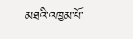མཐའི་འཁྱམ་པོ་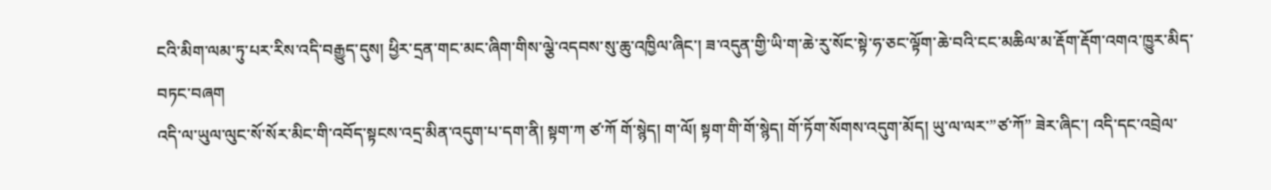ངའི་མིག་ལམ་ཏུ་པར་རིས་འདི་བརྒྱུད་དུས། ཕྱིར་དྲན་གང་མང་ཞིག་གིས་ལྕེ་འདབས་སུ་ཆུ་འཁྱིལ་ཞིང་། ཟ་འདུན་གྱི་ཡི་ག་ཆེ་རུ་སོང་སྟེ་ཧ་ཅང་ལྟོག་ཆེ་བའི་ངང་མཆིལ་མ་རྡོག་རྡོག་འགའ་ཁྱུར་མིད་བཏང་བཞག
འདི་ལ་ཡུལ་ལུང་སོ་སོར་མིང་གི་འབོད་སྟངས་འདྲ་མིན་འདུག་པ་དག་ནི། སྟག་ཀ ཙ་ཀོ གོ་སྙེད། ག་ལོ། སྟག་གི་གོ་སྙེད། གོ་ཏོག་སོགས་འདུག་མོད། ཡུ་ལ་ལར་”ཙ་ཀོ” ཟེར་ཞིང་། འདི་དང་འབྲེལ་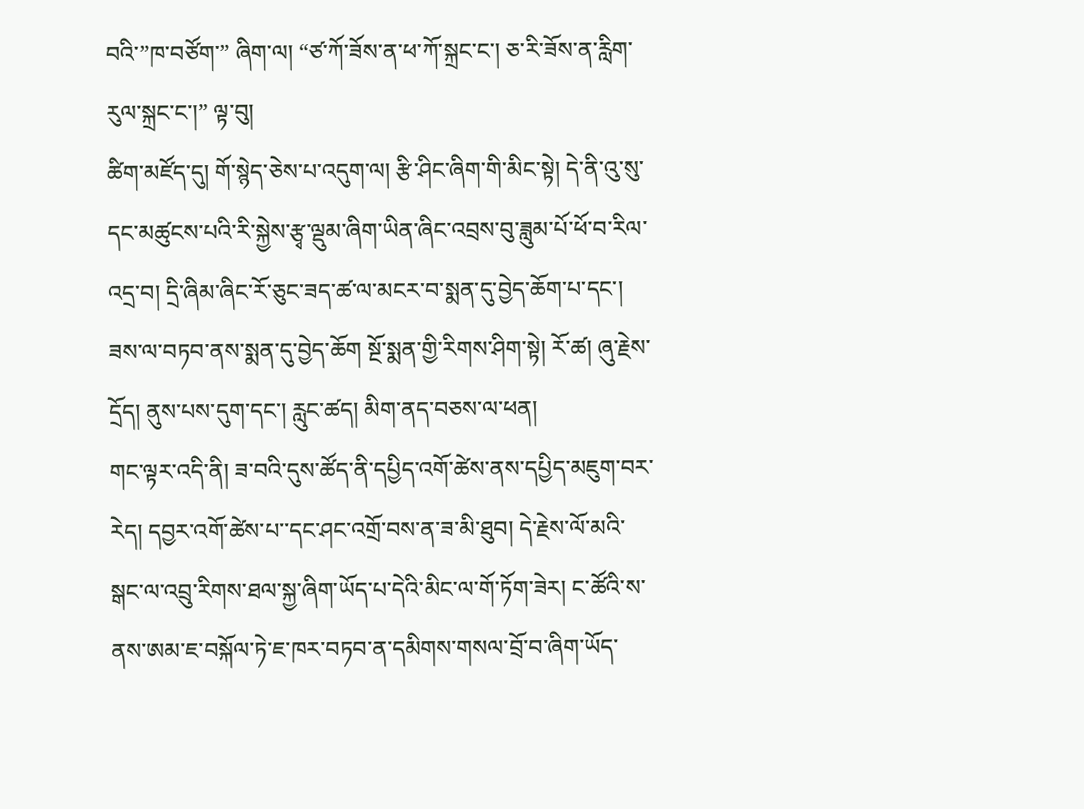བའི་”ཁ་བཙོག་” ཞིག་ལ། “ཙ་ཀོ་ཟོས་ན་ཕ་ཀོ་སྐྲང་ང་། ཅ་རི་ཟོས་ན་རླིག་རུལ་སྐྲང་ང་།” ལྟ་བུ།
ཚིག་མཛོད་དུ། གོ་སྙེད་ཅེས་པ་འདུག་ལ། རྩི་ཤིང་ཞིག་གི་མིང་སྟེ། དེ་ནི་འུ་སུ་དང་མཚུངས་པའི་རི་སྐྱེས་རྩྭ་ལྡུམ་ཞིག་ཡིན་ཞིང་འབྲས་བུ་ཟླུམ་པོ་ཕོ་བ་རིལ་འདྲ་བ། དྲི་ཞིམ་ཞིང་རོ་ཅུང་ཟད་ཚ་ལ་མངར་བ་སྨན་དུ་བྱེད་ཆོག་པ་དང་། ཟས་ལ་བཏབ་ནས་སྨན་དུ་བྱེད་ཆོག སྔོ་སྨན་གྱི་རིགས་ཤིག་སྟེ། རོ་ཚ། ཞུ་རྗེས་དྲོད། ནུས་པས་དུག་དང་། རླུང་ཚད། མིག་ནད་བཅས་ལ་ཕན།
གང་ལྟར་འདི་ནི། ཟ་བའི་དུས་ཚོད་ནི་དཔྱིད་འགོ་ཚེས་ནས་དཔྱིད་མཇུག་བར་རེད། དབྱར་འགོ་ཚེས་པ་་དང་ཤང་འགྲོ་བས་ན་ཟ་མི་ཐུབ། དེ་རྗེས་ལོ་མའི་སྒང་ལ་འབྲུ་རིགས་ཐལ་སྐྱ་ཞིག་ཡོད་པ་དེའི་མིང་ལ་གོ་ཏོག་ཟེར། ང་ཚོའི་ས་ནས་ཨམ་ཇ་བསྐོལ་ཏེ་ཇ་ཁར་བཏབ་ན་དམིགས་གསལ་བྲོ་བ་ཞིག་ཡོད་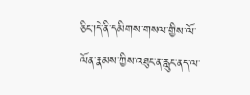ཅིང་།དེ་ནི་དམིགས་གསལ་གྱིས་ལོ་ལོན་རྣམས་ཀྱིས་འཐུང་ན་རླུང་ནད་ལ་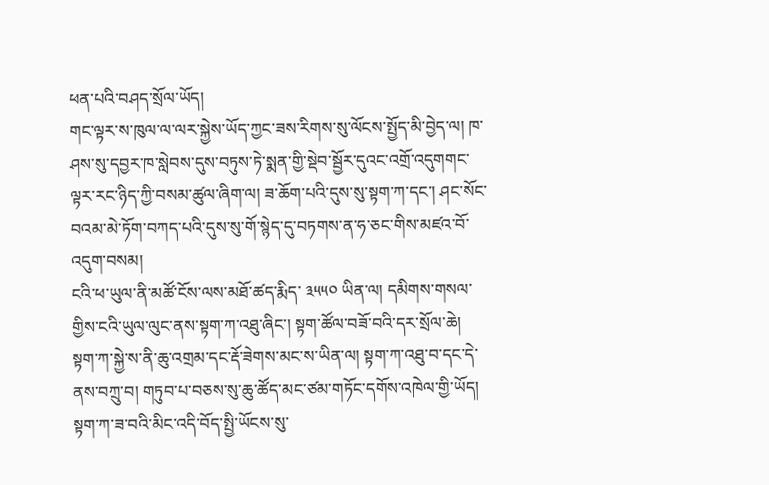ཕན་པའི་བཤད་སྲོལ་ཡོད།
གང་ལྟར་ས་ཁུལ་ལ་ལར་སྐྱེས་ཡོད་ཀྱང་ཟས་རིགས་སུ་ལོངས་སྤྱོད་མི་བྱེད་ལ། ཁ་ཤས་སུ་དབྱར་ཁ་སླེབས་དུས་བཏུས་ཏེ་སྨན་གྱི་སྡེབ་སྦྱོར་དུའང་འགྲོ་འདུགགང་ལྟར་རང་ཉིད་ཀྱི་བསམ་ཚུལ་ཞིག་ལ། ཟ་ཆོག་པའི་དུས་སུ་སྟག་ཀ་དང་། ཤང་སོང་བའམ་མེ་ཏོག་བཀད་པའི་དུས་སུ་གོ་སྙེད་དུ་བཏགས་ན་ཧ་ཅང་གིས་མཛའ་བོ་འདུག་བསམ།
ངའི་ཕ་ཡུལ་ནི་མཚོ་ངོས་ལས་མཐོ་ཚད་རྨིད་ ༣༥༥༠ ཡིན་ལ། དམིགས་གསལ་གྱིས་ངའི་ཡུལ་ལུང་ནས་སྟག་ཀ་འཐུ་ཞིང་། སྟག་ཚོལ་བཟོ་བའི་དར་སྲོལ་ཆེ། སྟག་ཀ་སྐྱེ་ས་ནི་ཆུ་འགྲམ་དང་རྡོ་ཟེགས་མང་ས་ཡིན་ལ། སྟག་ཀ་འཐུ་བ་དང་དེ་ནས་བཀྲུ་བ། གཏུབ་པ་བཅས་སུ་ཆུ་ཚོད་མང་ཙམ་གཏོང་དགོས་འཁེལ་གྱི་ཡོད།
སྟག་ཀ་ཟ་བའི་མིང་འདི་བོད་སྤྱི་ཡོངས་སུ་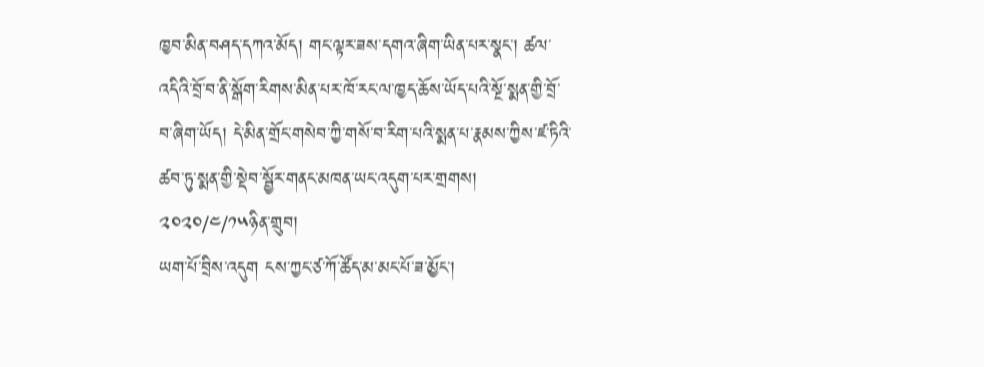ཁྱབ་མིན་བཤད་དཀའ་མོད། གང་ལྟར་ཟས་དགའ་ཞིག་ཡིན་པར་སྣང་། ཚལ་འདིའི་བྲོ་བ་ནི་སྒོག་རིགས་མིན་པར་ཁོ་རང་ལ་ཁྱད་ཆོས་ཡོད་པའི་སྔོ་སྨན་གྱི་བྲོ་བ་ཞིག་ཡོད། དེ་མིན་གྲོང་གསེབ་ཀྱི་གསོ་བ་རིག་པའི་སྨན་པ་རྣམས་ཀྱིས་ཛ་ཏིའི་ཚབ་ཏུ་སྨན་གྱི་སྡེབ་སྦྱོར་གནང་མཁན་ཡང་འདུག་པར་གྲགས།
༢༠༢༠/༤/༡༥ཉིན་གྲུབ།
ཡག་པོ་བྲིས་འདུག ངས་ཀྱང་ཙ་ཀོ་ཚོད་མ་མང་པོ་ཟ་མྱོང་།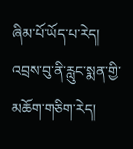ཞིམ་པོ་ཡོད་པ་རེད། འབྲས་བུ་ནི་རླུང་སྨན་གྱི་མཆོག་གཅིག་རེད།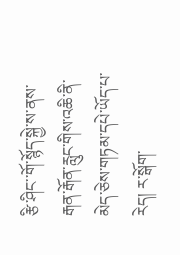རྩི་ཤིང་་གོ་སྙོད་སྐྱེ་ས་ནས་རྒན་རྒོན་རླུང་གིས་འཆི་ནི་མེད་ཅེས་གཏམ་དཔེ་ཡོད་པ་རེད། ར་སྒོག་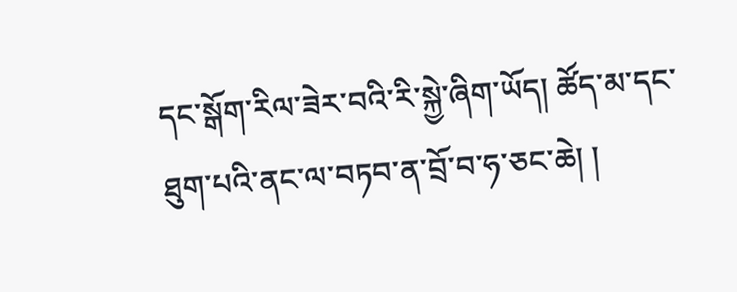དང་སྒོག་རིལ་ཟེར་བའི་རི་སྐྱེ་ཞིག་ཡོད། ཚོད་མ་དང་ཐུག་པའི་ནང་ལ་བཏབ་ན་བྲོ་བ་ཧ་ཅང་ཆེ། །